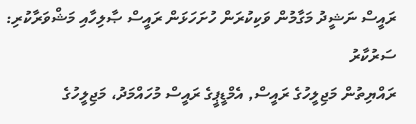ރައީސް ނަޝީދު މަގާމުން ވަކިކުރަން ހުށަހަޅަން ރައީސް ޞާލިހާއި މަޝްވަރާކުރި: ސަރުކާރު
ރައްޔިތުން މަޖިލީހުގެ ރައީސް, އެމްޑީޕީގެ ރައީސް މުހައްމަދު، މަޖިލީހުގެ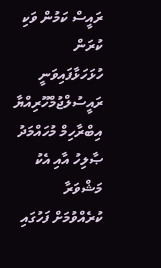ރައީސް ކަމުން ވަކި ކުރަން ހުޅަހަޅާފައިވަނީ ރައީސުލްޖުމްހޫރިއްޔާ އިބްރާހިމް މުހައްމަދު ޞާލިހު އާއި އެކު މަޝްވަރާ ކުރެއްވުމަށް ފަހުގައި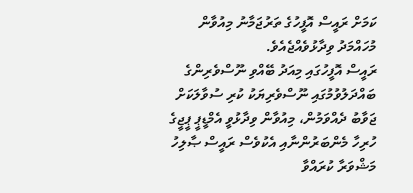ކަމަށް ރައީސް އޮފީހުގެ ތަރުޖަމާނު މިއުވާން މުހައްމަދު ވިދާޅުވެއްޖެއެވެ.
ރައީސް އޮފީހުގައި މިއަދު ބޭއްވި ނޫސްވެރިންގެ ބައްދަލުވުމުގައި ނޫސްވެރިޔަކު ކުރި ސުވާލަކަށް ޖަވާބު ދެއްވަމުން، މިއުވާން ވިދާޅުވީ އެމްޑީޕީ ޕީޖީގެ ހުރިހާ މެންބަރުންނާއި އެކުވެސް ރައީސް ޞާލިހު މަޝްވަރާ ކުރައްވާ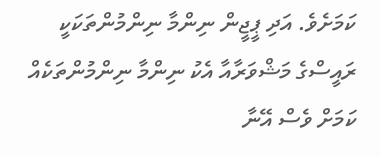ކަމަށެވެ. އަދި ޕީޖީން ނިންމާ ނިންމުންތަކަކީ ރައީސްގެ މަޝްވަރާއާ އެކު ނިންމާ ނިންމުންތަކެއް ކަމަށް ވެސް އޭނާ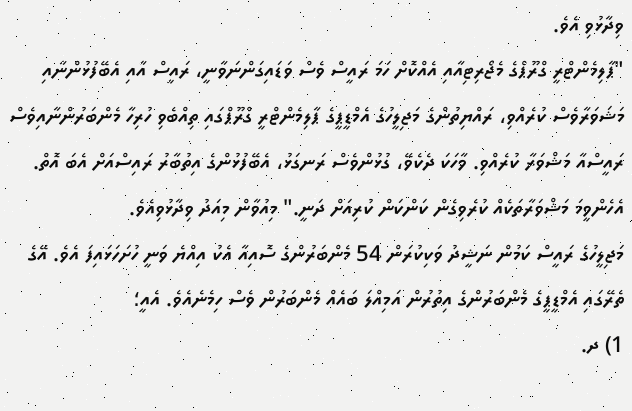ވިދާޅުވި އެވެ.
"ޕާލިމެންޓްރީ ގްރޫޕްގެ މެޖޯރިޓިއާއި އެއްކޮށް ހަމަ ރައީސް ވެސް ވަޑައިގަންނަވާނީ، ރައީސް އާއި އެބޭފުޅުންނާއި މަޝަވަރާވެސް ކުރެއްވި، ރައްޔިތުންގެ މަޖިލީހުގެ އެމްޑީޕީގެ ޕާލިމެންޓްރީ ގްރޫޕްގައި ތިއްބެވި ހުރިހާ މެންބަރުންނާއިވެސް ރައީސްއާ މަޝްވަރާ ކުރެއްވި. ވާހަކަ ދެކެވޭ، ގުޅުންވެސް ރަނގަޅު، އެބޭފުޅުންގެ އިތުބާރު ރައިސްއަށް އެބަ އޮތް. އެހެންވީމަ މަޝްވަރާތަކެއް ކުރެވިގެން ކަންކަން ކުރިއަށް ދަނީ." މިއުވާން މިއަދު ވިދާޅުވިއެވެ.
މަޖިލީހުގެ ރައީސް ކަމުން ނަޝީދު ވަކިކުރަން 54 މެންބަރުންގެ ސޮއިއާ އެކު އިއްޔެ ވަނީ ހުށަހަޅައިފަ އެވެ. އޭގެ ތެރޭގައި އެމްޑީޕީގެ މެންބަރުންގެ އިތުރުން އަމިއްލަ ބައެއް މެންބަރުން ވެސް ހިމެނެއެވެ. އެއީ؛
1) ދ.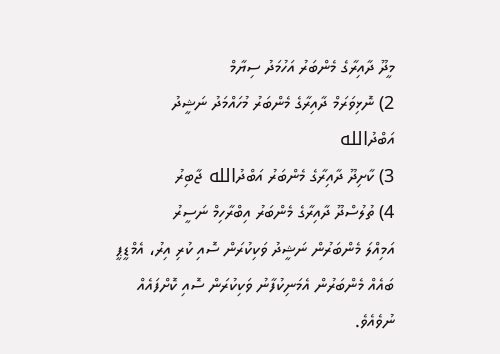މީދޫ ދާއިރާގެ މެންބަރު އަހުމަދު ސިޔާމް
2) ނޮޅިވަރަމް ދާއިރާގެ މެންބަރު މުހައްމަދު ނަޝީދު އަބްދުالله
3) ކާށިދޫ ދާއިރާގެ މެންބަރު އަބްދުالله ޖާބިރު
4) ތުލުސްދޫ ދާއިރާގެ މެންބަރު އިބްރާހިމް ނަސީރު
އަމިއްލަ މެންބަރުން ނަޝީދު ވަކިކުރަން ސޮއި ކުރި އިރު، އެމްޑީޕީ ބައެއް މެންބަރުން އެމަނިކުފާނު ވަކިކުރަން ސޮއި ކޮށްފައެއް ނުވެއެވެ.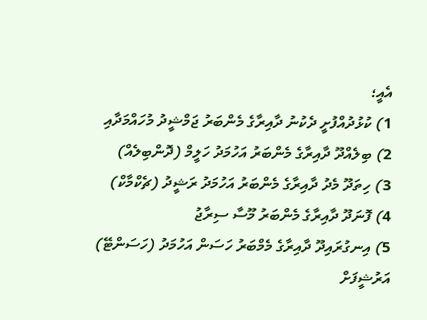އެއީ؛
1) ކުޅުދުއްފުށީ ދެކުނު ދާއިރާގެ މެންބަރު ޖަމްޝީދު މުހައްމަދާއި
2) ބިލެއްދޫ ދާއިރާގެ މެންބަރު އަހުމަދު ހަލީމް (ދޮންބިލެއް)
3) ހިތަދޫ މެދު ދާއިރާގެ މެންބަރު އަހުމަދު ރަޝީދު (ޗެކްމާކް)
4) ފޮނަދޫ ދާއިރާގެ މެންބަރު މޫސާ ސިރާޖު
5) އިނގުރައިދޫ ދާއިރާގެ މެމްބަރު ހަސަން އަހުމަދު (ހަސަންޓޭ)
އަރުޝީފަށް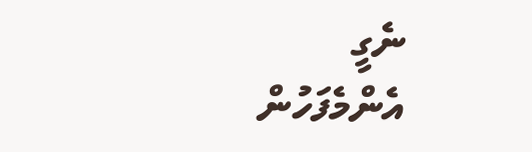ނެގީ
އެންމެފަހުން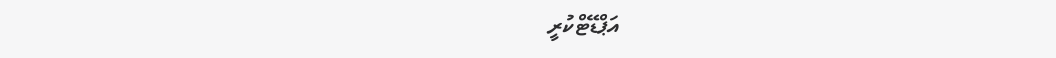އަޕްޑޭޓްކުރީ